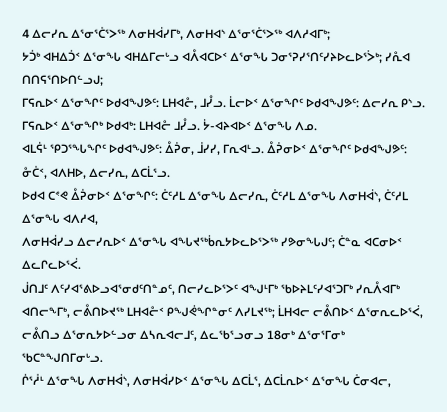4 ᐃᓕᓯᕆ ᐃᕐᓂᕐᑖᕐᐳᖅ ᐱᓂᕼᐋᓯᒥᒃ, ᐱᓂᕼᐊᔅ ᐃᕐᓂᕐᑖᕐᐳᖅ ᐊᐱᓱᐊᒥᒃ;
ᔭᑑᒃ ᐊᕼᐃᑑᑉ ᐃᕐᓂᖓ ᐊᕼᐃᒥᓕᒡᓗ ᐊᐰᐊᑕᐅᑉ ᐃᕐᓂᖓ ᑐᓂᕐᕈᓯᕐᑎᑦᓯᔨᐅᓚᐅᕐᐴᒃ; ᓯᕅᐊ ᑎᑎᕋᕐᑎᐅᑎᓪᓗᒍ;
ᒥᕋᕆᐅᑉ ᐃᕐᓂᖏᑦ ᐅᑯᐊᖑᕗᑦ: ᒪᕼᐊᓔ, ᒧᓮᓗ. ᒫᓕᐅᑉ ᐃᕐᓂᖏᑦ ᐅᑯᐊᖑᕗᑦ: ᐃᓕᓯᕆ ᑭᔅᓗ.
ᒥᕋᕆᐅᑉ ᐃᕐᓂᖏᒃ ᐅᑯᐊᒃ: ᒪᕼᐊᓔ ᒧᓮᓗ. ᔮ-ᐊᔨᐊᐅᑉ ᐃᕐᓂᖓ ᐱᓄ.
ᐊᒪᕌᒻ ᕿᑐᕐᖓᖏᑦ ᐅᑯᐊᖑᕗᑦ: ᐂᕉᓂ, ᒨᓯᓯ, ᒥᕆᐊᒻᓗ. ᐂᕉᓂᐅᑉ ᐃᕐᓂᖏᑦ ᐅᑯᐊᖑᕗᑦ: ᓁᑖᑉ, ᐊᐱᕼᐅ, ᐃᓕᓯᕆ, ᐃᑕᒫᕐᓗ.
ᐅᑯᐊ ᑕᕝᕙ ᐂᕉᓂᐅᑉ ᐃᕐᓂᖏᑦ: ᑖᑦᓱᒪ ᐃᕐᓂᖓ ᐃᓕᓯᕆ, ᑖᑦᓱᒪ ᐃᕐᓂᖓ ᐱᓂᕼᐋᔅ, ᑖᑦᓱᒪ ᐃᕐᓂᖓ ᐊᐱᓱᐊ,
ᐱᓂᕼᐋᓯᓗ ᐃᓕᓯᕆᐅᑉ ᐃᕐᓂᖓ ᐊᖓᔪᖅᑳᕆᔭᐅᓚᐅᕐᐳᖅ ᓯᕗᓂᖓᒍᑦ; ᑖᓐᓇ ᐊᑕᓂᐅᑉ ᐃᓚᒋᓚᐅᕐᐹ.
ᒎᑎᒧᑦ ᐱᑦᓯᐊᕐᕕᐅᓗᐊᕐᓂᑯᑦᑎᓐᓄᑦ, ᑎᓕᓯᓚᐅᕐᐳᑦ ᐊᖑᒻᒥᒃ ᖃᐅᔨᒪᑦᓯᐊᕐᑐᒥᒃ ᓯᕆᐰᐊᒥᒃ ᐊᑎᓕᖕᒥᒃ, ᓕᕔᑎᐅᔪᖅ ᒪᕼᐊᓔᑉ ᑭᖑᕚᖏᓐᓂᑦ ᐱᓯᒪᔪᖅ; ᒫᕼᐊᓕ ᓕᕔᑎᐅᑉ ᐃᕐᓂᕆᓚᐅᕐᐹ, ᓕᕔᑎᓗ ᐃᕐᓂᕆᔭᐅᓪᓗᓂ ᐃᓴᕆᐊᓕᒧᑦ, ᐃᓚᖃᕐᓗᓂᓗ 18ᓂᒃ ᐃᕐᓂᕐᒥᓂᒃ ᖃᑕᓐᖑᑎᒥᓂᒡᓗ.
ᒌᕐᓲᒻ ᐃᕐᓂᖓ ᐱᓂᕼᐋᔅ, ᐱᓂᕼᐋᓯᐅᑉ ᐃᕐᓂᖓ ᐃᑕᒫᕐ, ᐃᑕᒫᕆᐅᑉ ᐃᕐᓂᖓ ᑖᓂᐊᓕ,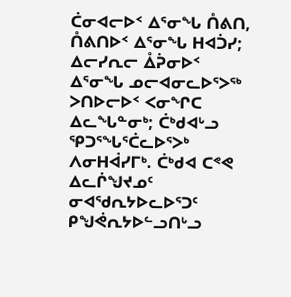ᑖᓂᐊᓕᐅᑉ ᐃᕐᓂᖓ ᑍᕕᑎ, ᑍᕕᑎᐅᑉ ᐃᕐᓂᖓ ᕼᐊᑑᓯ;
ᐃᓕᓯᕆᓕ ᐂᕉᓂᐅᑉ ᐃᕐᓂᖓ ᓄᓕᐊᓂᓚᐅᕐᐳᖅ ᐳᑎᐅᓕᐅᑉ ᐸᓂᖏᑕ ᐃᓚᖓᓐᓂᒃ; ᑖᒃᑯᐊᒡᓗ ᕿᑐᕐᖓᕐᑖᓚᐅᕐᐳᒃ ᐱᓂᕼᐋᓯᒥᒃ. ᑖᒃᑯᐊ ᑕᕝᕙ ᐃᓚᒌᖑᔪᓄᑦ ᓂᐊᖁᕆᔭᐅᓚᐅᕐᑐᑦ ᑭᖑᕚᕆᔭᐅᓪᓗᑎᒡᓗ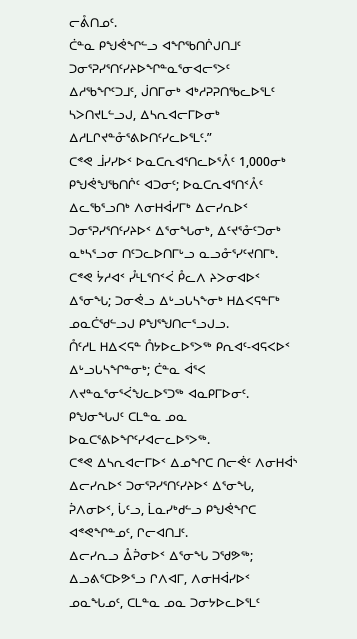ᓕᕔᑎᓄᑦ.
ᑖᓐᓇ ᑭᖑᕚᖏᓪᓗ ᐊᖏᖃᑎᒌᒍᑎᒧᑦ ᑐᓂᕐᕈᓯᕐᑎᑦᓯᔨᐅᖏᓐᓇᕐᓂᐊᓕᕐᐳᑦ ᐃᓱᖃᖏᑦᑐᒧᑦ, ᒎᑎᒥᓂᒃ ᐊᒃᓱᕈᕈᑎᖃᓚᐅᕐᒪᑦ ᓴᐳᑎᔪᒪᓪᓗᒍ, ᐃᓴᕆᐊᓕᒥᐅᓂᒃ ᐃᓱᒪᒋᔪᓐᓁᕐᕕᐅᑎᑦᓯᓚᐅᕐᒪᑦ.”
ᑕᕝᕙ ᒨᓯᓯᐅᑉ ᐅᓇᑕᕆᐊᕐᑎᓚᐅᕐᐰᑦ 1,000ᓂᒃ ᑭᖑᕚᖑᖃᑎᒌᑦ ᐊᑐᓂᑦ; ᐅᓇᑕᕆᐊᕐᑎᑉᐰᑦ ᐃᓚᖃᕐᓗᑎᒃ ᐱᓂᕼᐋᓯᒥᒃ ᐃᓕᓯᕆᐅᑉ ᑐᓂᕐᕈᓯᕐᑎᑦᓯᔨᐅᑉ ᐃᕐᓂᖓᓂᒃ, ᐃᑦᔪᕐᓁᑦᑐᓂᒃ ᓇᒃᓴᕐᓗᓂ ᑎᑦᑐᓚᐅᑎᒥᒡᓗ ᓇᓗᓁᕐᓯᑦᔪᑎᒥᒃ.
ᑕᕝᕙ ᔮᓱᐊᑉ ᓮᒻᒪᕐᑎᑉᐹ ᑬᓚᐱ ᔨᐳᓂᐊᐅᑉ ᐃᕐᓂᖓ; ᑐᓂᕚᓗ ᐃᒡᓗᒐᓴᖕᓂᒃ ᕼᐃᐸᕋᓐᒥᒃ ᓄᓇᑖᖁᓪᓗᒍ ᑭᖑᕐᖑᑎᓕᕐᓗᒍᓗ.
ᑍᑦᓱᒪ ᕼᐃᐸᕋᓐ ᑍᔭᐅᓚᐅᕐᐳᖅ ᑭᕆᐊᑦ-ᐊᕋᐸᐅᑉ ᐃᒡᓗᒐᓴᖏᓐᓂᒃ; ᑖᓐᓇ ᐋᕐᐸ ᐱᔪᓐᓇᕐᓂᕐᐹᖑᓚᐅᕐᑐᖅ ᐊᓇᑭᒥᐅᓂᑦ. ᑭᖑᓂᖓᒍᑦ ᑕᒪᓐᓇ ᓄᓇ ᐅᓇᑕᕐᕕᐅᖏᑦᓯᐊᓕᓚᐅᕐᐳᖅ.
ᑕᕝᕙ ᐃᓴᕆᐊᓕᒥᐅᑉ ᐃᓄᖏᑕ ᑎᓕᕚᑦ ᐱᓂᕼᐋᔅ ᐃᓕᓯᕆᐅᑉ ᑐᓂᕐᕈᓯᕐᑎᑦᓯᔨᐅᑉ ᐃᕐᓂᖓ, ᕉᐱᓂᐅᑉ, ᒑᑦᓗ, ᒫᓇᓯᒃᑯᓪᓗ ᑭᖑᕚᖏᑕ ᐊᕝᕙᖏᓐᓄᑦ, ᒋᓕᐊᑎᒧᑦ.
ᐃᓕᓯᕆᓗ ᐂᕉᓂᐅᑉ ᐃᕐᓂᖓ ᑐᖁᕗᖅ; ᐃᓗᕕᕐᑕᐅᕗᕐᓗ ᒋᐱᐊᒥ, ᐱᓂᕼᐋᓯᐅᑉ ᓄᓇᖓᓄᑦ, ᑕᒪᓐᓇ ᓄᓇ ᑐᓂᔭᐅᓚᐅᕐᒪᑦ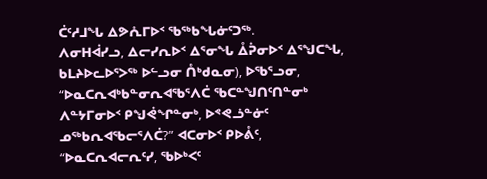ᑖᑦᓱᒧᖓ ᐃᕗᕅᒥᐅᑉ ᖃᖅᑲᖓᓃᑦᑐᖅ.
ᐱᓂᕼᐋᓯᓗ, ᐃᓕᓯᕆᐅᑉ ᐃᕐᓂᖓ ᐂᕉᓂᐅᑉ ᐃᕐᖑᑕᖓ, ᑲᒪᔨᐅᓚᐅᕐᐳᖅ ᐅᓪᓗᓂ ᑍᒃᑯᓇᓂ), ᐅᖃᕐᓗᓂ, “ᐅᓇᑕᕆᐊᒃᑲᓐᓂᕆᐊᖃᕐᐱᑖ ᖃᑕᓐᖑᑎᑦᑎᓐᓂᒃ ᐱᓐᔭᒥᓂᐅᑉ ᑭᖑᕚᖏᓐᓂᒃ, ᐅᕝᕙᓘᓐᓃᑦ ᓄᖅᑲᕆᐊᖃᓕᕐᐱᑖ?” ᐊᑕᓂᐅᑉ ᑭᐅᕔᑦ, “ᐅᓇᑕᕆᐊᓕᕆᑦᓯ, ᖃᐅᒃᐸᑦ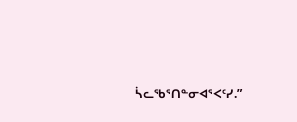ᓵᓚᖃᕐᑎᓐᓂᐊᕐᐸᑦᓯ.”